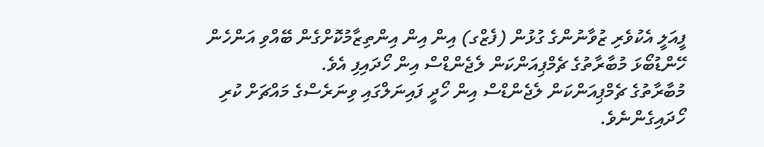ފީއަލީ އެކުވެރި ޒުވާނުންގެ ގުޅުން (ފެޒްގ) އިން އިން އިންތިޒާމުކޮށްގެން ބޭއްވި އަންހެން ހޭންޑުބޯޅަ މުބާރާތުގެ ޗެމްޕިއަންކަން ލެޖެންޑްސް އިން ހޯދައިފި އެވެ.
މުބާރާތުގެ ޗެމްޕިއަންކަން ލެޖެންޑްސް އިން ހޯދީ ފައިނަލްގައި ވިނަރެސްގެ މައްޗަށް ކުރި ހޯދައިގެންނެވެ.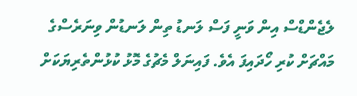ލެޖެންޑްސް އިން ވަނީ ފަސް ލަނޑު ތިން ލަނޑުން ވިނަރެސްގެ މައްޗަށް ކުރި ހޯދައިފަ އެވެ. ފައިނަލް މެޗުގެ މޮޅު ކުޅުންތެރިޔަކަށް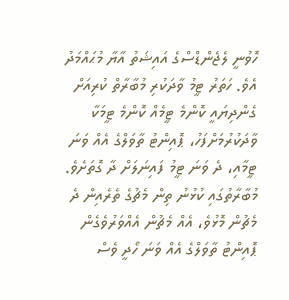ހޮވުނީ ލެޖެންޑްސްގެ އައިޝަތު އާޔާ މުޙައްމަދު އެވެ. ހަތަރު ޓީމު ވާދަކުރި މުބާރާތް ކުރިއަށް ގެންދިޔައީ ކޮންމެ ޓީމެއް ކޮންމެ ޓީމަކާ ވާދަކުރުމަށްފަހު، ޕޮއިންޓު ތާވަލްގެ އެއް ވަނަ ޓީމާއި، ދެ ވަނަ ޓީމު ފައިނަލަށް ދާ ގޮތަށެވެ. މުބާރާތުގައި ކުޅުނު ތިން މެޗުގެ ތެރެއިން ދެ މެޗުން މޮޅުވެ، އެއް މެޗުން އެއްވަރުވެގެން ޕޮއިންޓު ތާވަލްގެ އެއް ވަނަ ހޯދީ ވެސް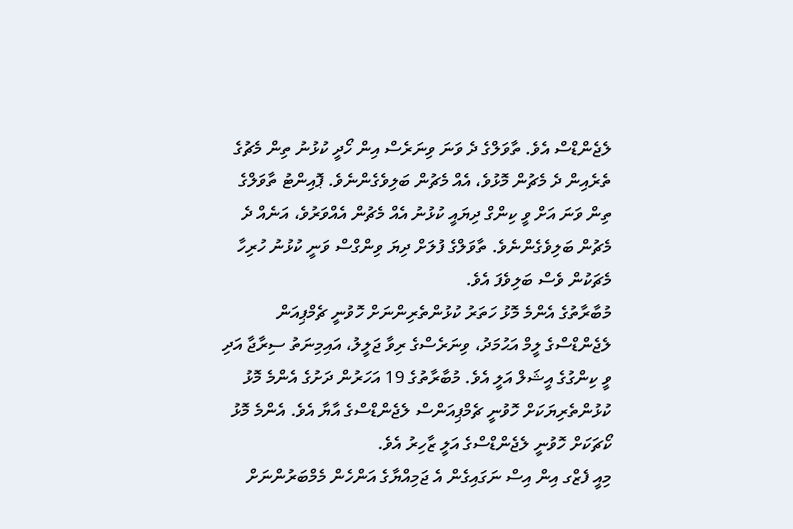ލެޖެންޑްސް އެވެ. ތާވަލްގެ ދެ ވަނަ ވިނަރެސް އިން ހޯދީ ކުޅުނު ތިން މެޗުގެ ތެރެއިން ދެ މެޗުން މޮޅުވެ، އެއް މެޗުން ބަލިވެގެންނެވެ. ޕޮއިންޓު ތާވަލްގެ ތިން ވަނަ އަށް ވީ ކިންގް ދިޔައީ ކުޅުނު އެއް މެޗުން އެއްވަރުވެ، އަނެއް ދެ މެޗުން ބަލިވެގެންނެވެ. ތާވަލްގެ ފުލަށް ދިޔަ ވިންގްސް ވަނީ ކުޅުނު ހުރިހާ މެޗަކުން ވެސް ބަލިވެފަ އެވެ.
މުބާރާތުގެ އެންމެ މޮޅު ހަތަރު ކުޅުންތެރިންނަށް ހޮވުނީ ޗެމްޕިއަން ލެޖެންޑްސްގެ ލީމް އަޙުމަދު، ވިނަރެސްގެ ރިވާ ޖަލީލު، އައިމިނަތު ސިރާޖާ އަދި ވީ ކިންގުގެ އީޝަލް އަލީ އެވެ. މުބާރާތުގެ 19 އަހަރުން ދަށުގެ އެންމެ މޮޅު ކުޅުންތެރިޔަކަށް ހޮވުނީ ޗެމްޕިއަންސް ލެޖެންޑްސްގެ އާޔާ އެވެ. އެންމެ މޮޅު ކޯޗަކަށް ހޮވުނީ ލެޖެންޑްސްގެ އަލީ ޒާހިރު އެވެ.
މިއީ ފެޒްގ އިން އިސް ނަގައިގެން އެ ޖަމިއްޔާގެ އަންހެން މެމްބަރުންނަށް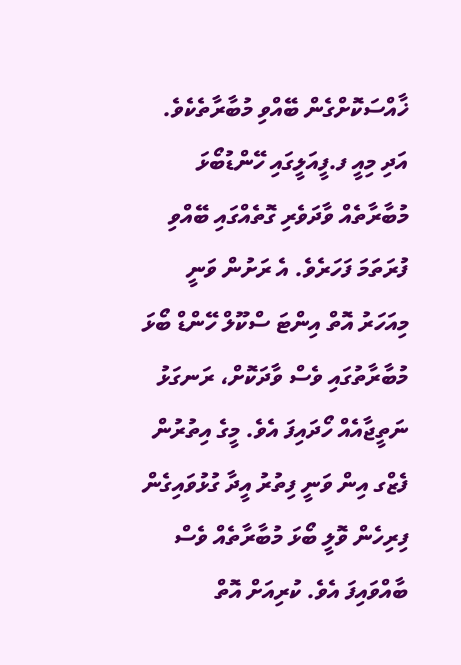ޚާއްސަކޮށްގެން ބޭއްވި މުބާރާތެކެވެ. އަދި މިއީ ފ.ފީއަލީގައި ހޭންޑުބޯޅަ މުބާރާތެއް ވާދަވެރި ގޮތެއްގައި ބޭއްވި ފުރަތަމަ ފަހަރެވެ. އެ ރަށުން ވަނީ މިއަހަރު އޮތް އިންޓަ ސްކޫލް ހޭންޑް ބޯޅަ މުބާރާތުގައި ވެސް ވާދަކޮށް، ރަނގަޅު ނަތީޖާއެއް ހޯދައިފަ އެވެ. މީގެ އިތުރުން ފެޒްގ އިން ވަނީ ފިތުރު އީދާ ގުޅުވައިގެން ފިރިހެން ވޮލީ ބޯޅަ މުބާރާތެއް ވެސް ބާއްވައިފަ އެވެ. ކުރިއަށް އޮތް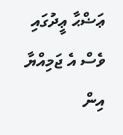ޢަޟްޙާ ޢީދުގައި ވެސް އެ ޖަމިއްޔާ އިން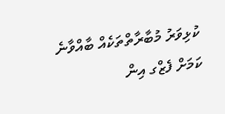ކުޅިވަރު މުބާރާތްތަކެއް ބާއްވާނެ ކަމަށް ފެޒްގ އިން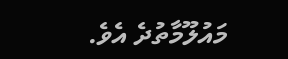މައުލޫމާތުދެ އެވެ.